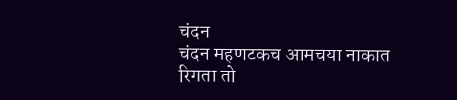चंदन
चंदन महणटकच आमचया नाकात रिगता तो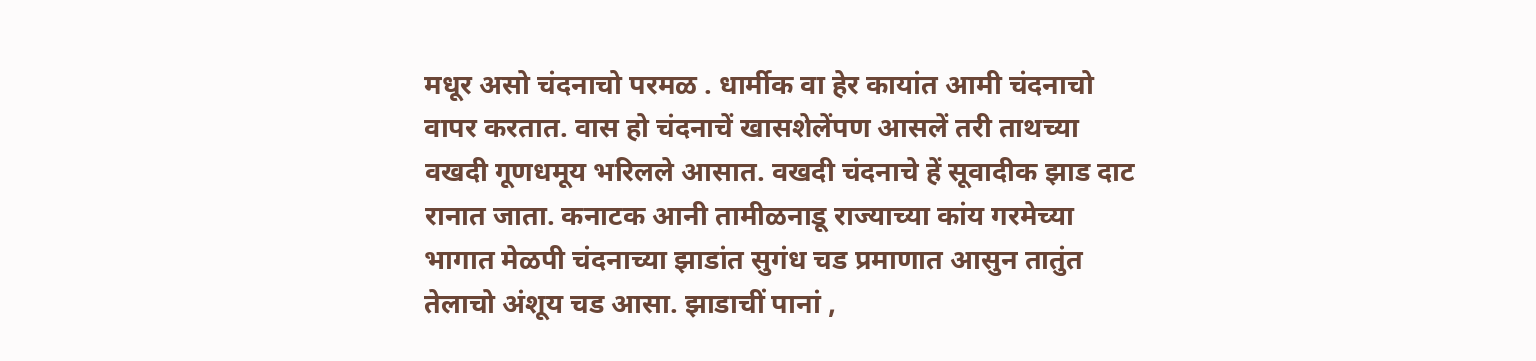मधूर असो चंदनाचो परमळ . धार्मीक वा हेर कायांत आमी चंदनाचो वापर करतात. वास हो चंदनाचें खासशेलेंपण आसलें तरी ताथच्या वखदी गूणधमूय भरिलले आसात. वखदी चंदनाचे हें सूवादीक झाड दाट रानात जाता. कनाटक आनी तामीळनाडू राज्याच्या कांय गरमेच्या भागात मेळपी चंदनाच्या झाडांत सुगंध चड प्रमाणात आसुन तातुंत तेलाचो अंशूय चड आसा. झाडाचीं पानां ,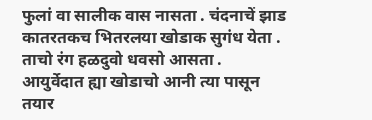फुलां वा सालीक वास नासता . चंदनाचें झाड कातरतकच भितरलया खोडाक सुगंध येता . ताचो रंग हळदुवो धवसो आसता . आयुर्वेदात ह्या खोडाचो आनी त्या पासून तयार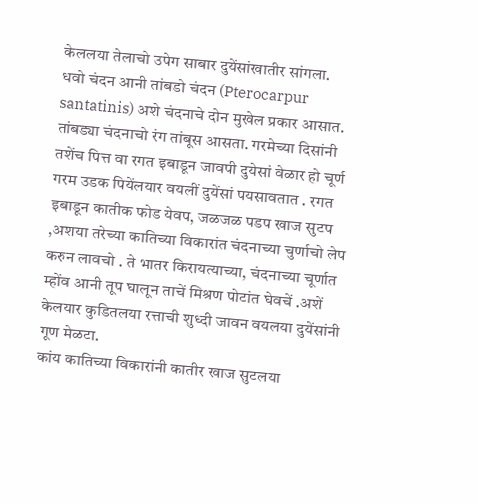केललया तेलाचो उपेग साबार दुयेंसांखातीर सांगला.
धवो चंदन आनी तांबडो चंदन (Pterocarpur santatinis) अशे चंदनाचे दोन मुखेल प्रकार आसात. तांबड्या चंदनाचो रंग तांबूस आसता. गरमेच्या दिसांनी तशेंच पित्त वा रगत इबाडून जावपी दुयेसां वेळार हो चूर्ण गरम उडक पियेंलयार वयलीं दुयेंसां पयसावतात . रगत इबाडून कातीक फोड येवप, जळजळ पडप खाज सुटप ,अशया तरेच्या कातिच्या विकारांत चंदनाच्या चुर्णाचो लेप करुन लावचो . ते भातर किरायत्याच्या, चंदनाच्या चूर्णात म्होंव आनी तूप घालून ताचें मिश्रण पोटांत घेवचें .अशें केलयार कुडितलया रत्ताची शुध्दी जावन वयलया दुयेंसांनी गूण मेळटा.
कांय कातिच्या विकारांनी कातीर खाज सुटलया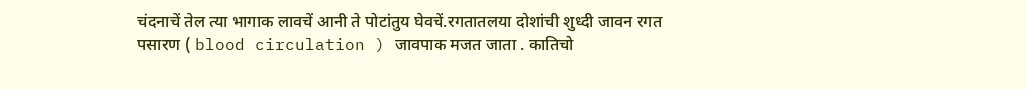चंदनाचें तेल त्या भागाक लावचें आनी ते पोटांतुय घेवचें.रगतातलया दोशांची शुध्दी जावन रगत पसारण ( blood circulation ) जावपाक मजत जाता . कातिचो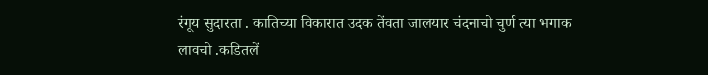रंगूय सुदारता . कातिच्या विकारात उदक तेंवता जालयार चंदनाचो चुर्ण त्या भगाक लावचो .कडितलें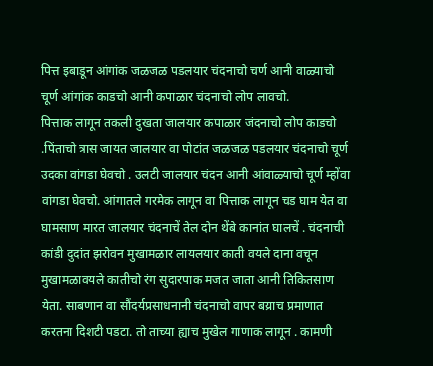पित्त इबाडून आंगांक जळजळ पडलयार चंदनाचो चर्ण आनी वाळ्याचो चूर्ण आंगांक काडचो आनी कपाळार चंदनाचो लोप लावचो.
पित्ताक लागून तकली दुखता जालयार कपाळार जंदनाचो लोप काडचो .पिंताचो त्रास जायत जालयार वा पोटांत जळजळ पडलयार चंदनाचो चूर्ण उदका वांगडा घेवचो . उलटी जालयार चंदन आनी आंवाळ्याचो चूर्ण म्होंवा वांगडा घेवचो. आंगातले गरमेक लागून वा पित्ताक लागून चड घाम येत वा घामसाण मारत जालयार चंदनाचें तेल दोन थेंबे कानांत घालचें . चंदनाची कांडी दुदांत झरोवन मुखामळार लायलयार काती वयले दाना वचून मुखामळावयले कातीचो रंग सुदारपाक मजत जाता आनी तिकितसाण येता. साबणान वा सौंदर्यप्रसाधनानी चंदनाचो वापर बय्राच प्रमाणात करतना दिशटी पडटा. तो ताच्या ह्याच मुखेल गाणाक लागून . कामणी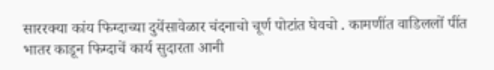साररक्या कांय फिग्दाच्या दुयेंसावेळार चंदनाचो चूर्ण पोटांत घेवचो . कामणींत वाडिललों पींत भातर काडून फिग्दाचें कार्य सुदारता आनी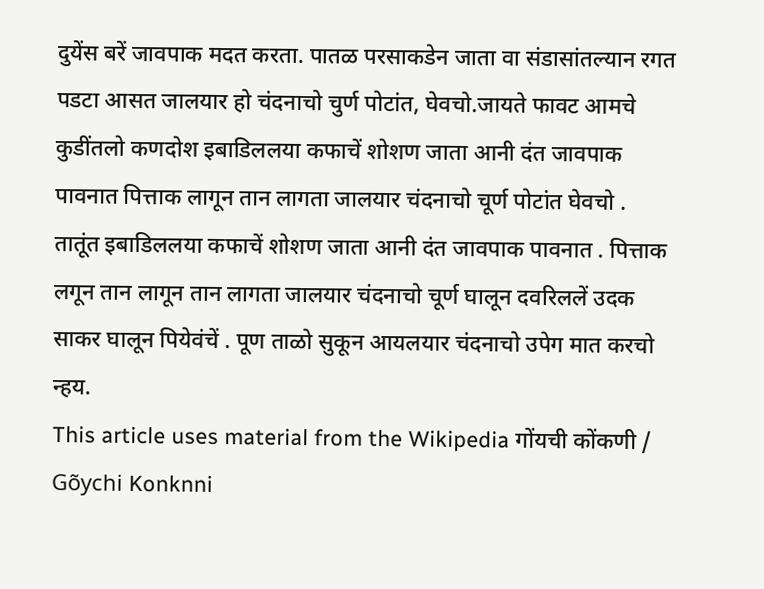दुयेंस बरें जावपाक मदत करता. पातळ परसाकडेन जाता वा संडासांतल्यान रगत पडटा आसत जालयार हो चंदनाचो चुर्ण पोटांत, घेवचो.जायते फावट आमचे कुडींतलो कणदोश इबाडिललया कफाचें शोशण जाता आनी दंत जावपाक पावनात पित्ताक लागून तान लागता जालयार चंदनाचो चूर्ण पोटांत घेवचो . तातूंत इबाडिललया कफाचें शोशण जाता आनी दंत जावपाक पावनात . पित्ताक लगून तान लागून तान लागता जालयार चंदनाचो चूर्ण घालून दवरिललें उदक साकर घालून पियेवंचें . पूण ताळो सुकून आयलयार चंदनाचो उपेग मात करचो न्हय.
This article uses material from the Wikipedia गोंयची कोंकणी / Gõychi Konknni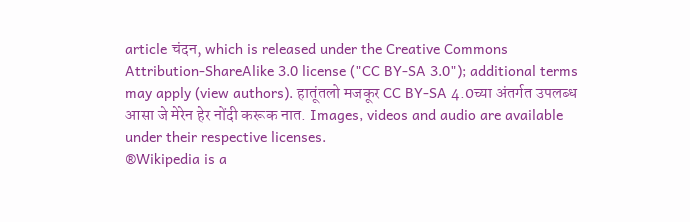article चंदन, which is released under the Creative Commons Attribution-ShareAlike 3.0 license ("CC BY-SA 3.0"); additional terms may apply (view authors). हातूंतलो मजकूर CC BY-SA 4.0च्या अंतर्गत उपलब्ध आसा जे मेरेन हेर नोंदी करूक नात. Images, videos and audio are available under their respective licenses.
®Wikipedia is a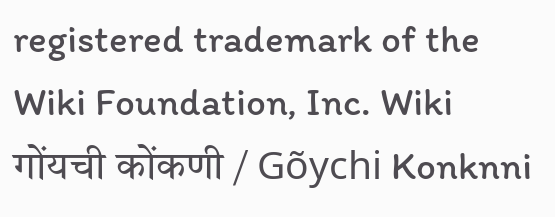registered trademark of the Wiki Foundation, Inc. Wiki गोंयची कोंकणी / Gõychi Konknni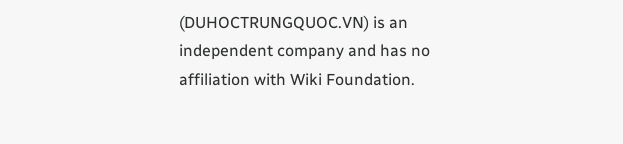(DUHOCTRUNGQUOC.VN) is an independent company and has no affiliation with Wiki Foundation.